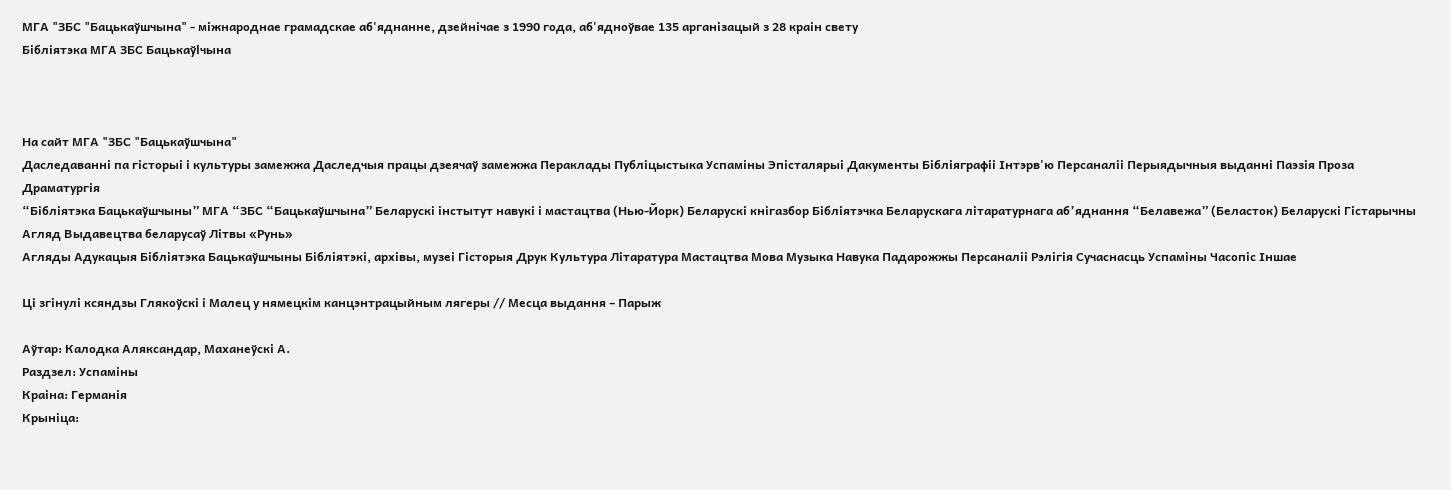МГА "ЗБС "Бацькаўшчына" - міжнароднае грамадскае аб'яднанне, дзейнічае з 1990 года, аб'ядноўвае 135 арганізацый з 28 краін свету
Бібліятэка МГА ЗБС Бацькаўlчына



На сайт МГА "ЗБС "Бацькаўшчына"
Даследаванні па гісторыі і культуры замежжа Даследчыя працы дзеячаў замежжа Пераклады Публіцыстыка Успаміны Эпісталярыі Дакументы Бібліяграфіі Інтэрв'ю Персаналіі Перыядычныя выданні Паэзія Проза Драматургія
“Бібліятэка Бацькаўшчыны” МГА “ЗБС “Бацькаўшчына” Беларускі інстытут навукі і мастацтва (Нью-Йорк) Беларускі кнігазбор Бібліятэчка Беларускага літаратурнага аб’яднання “Белавежа” (Беласток) Беларускі Гістарычны Агляд Выдавецтва беларусаў Літвы «Рунь»
Агляды Адукацыя Бібліятэка Бацькаўшчыны Бібліятэкі, архівы, музеі Гісторыя Друк Культура Літаратура Мастацтва Мова Музыка Навука Падарожжы Персаналіі Рэлігія Сучаснасць Успаміны Часопіс Іншае

Ці згінулі ксяндзы Глякоўскі і Малец у нямецкім канцэнтрацыйным лягеры // Месца выдання – Парыж

Аўтар: Калодка Аляксандар, Маханеўскі А.
Раздзел: Успаміны
Краiна: Германія
Крыніца: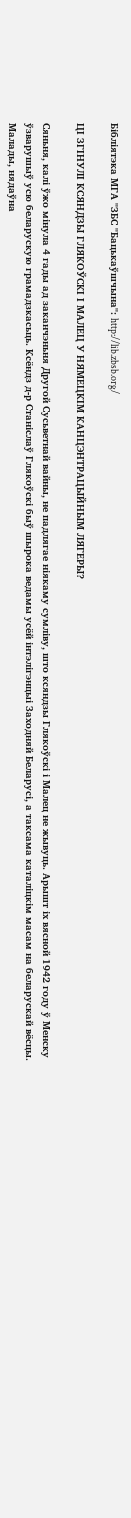Бібліятэка МГА "ЗБС "Бацькаўшчына": http://lib.zbsb.org/

ЦІ ЗГІНУЛІ КСЯНДЗЫ ГЛЯКОЎСКІ І МАЛЕЦ У НЯМЕЦКІМ КАНЦЭНТРАЦЫЙНЫМ ЛЯГЕРЫ?

Сяньня, калі ўжо мінула 4 гады ад заканчэньня Другой Сусьветнай вайны, не падлягае ніякаму сумліву, што ксяндзы Глякоўскі і Малец не жывуць. Арышт іх вясной 1942 году ў Менску ўзварушыў усю беларускую грамадзкасьць. Ксёндз д-р Станіслаў Глякоўскі быў шырока ведамы усёй інтэлігэнцыі Заходняй Беларусі, а таксама каталіцкім масам на беларускай вёсцы. Малады, нядаўна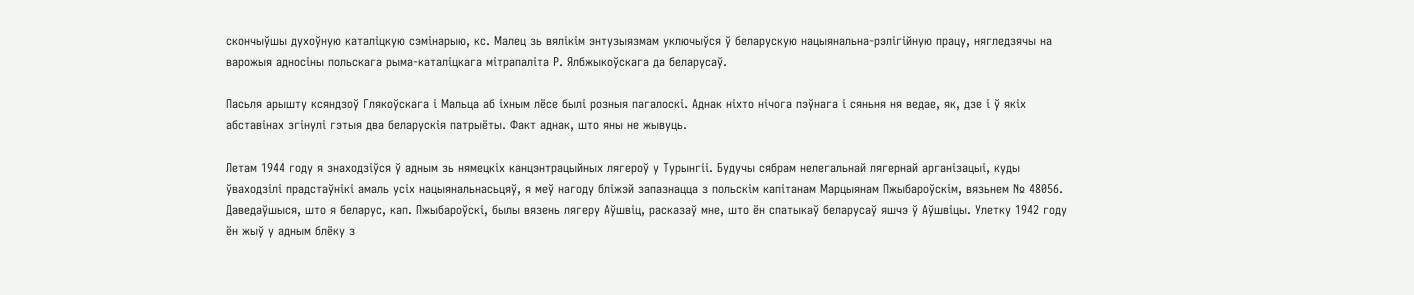скончыўшы духоўную каталіцкую сэмінарыю, кс. Малец зь вялікім энтузыязмам уключыўся ў беларускую нацыянальна-рэлігійную працу, нягледзячы на варожыя адносіны польскага рыма-каталіцкага мітрапаліта Р. Ялбжыкоўскага да беларусаў.

Пасьля арышту ксяндзоў Глякоўскага і Мальца аб іхным лёсе былі розныя пагалоскі. Аднак ніхто нічога пэўнага і сяньня ня ведае, як, дзе і ў якіх абставінах згінулі гэтыя два беларускія патрыёты. Факт аднак, што яны не жывуць.

Летам 1944 году я знаходзіўся ў адным зь нямецкіх канцэнтрацыйных лягероў у Турынгіі. Будучы сябрам нелегальнай лягернай арганізацыі, куды ўваходзілі прадстаўнікі амаль усіх нацыянальнасьцяў, я меў нагоду бліжэй запазнацца з польскім капітанам Марцыянам Пжыбароўскім, вязьнем № 48056. Даведаўшыся, што я беларус, кап. Пжыбароўскі, былы вязень лягеру Аўшвіц, расказаў мне, што ён спатыкаў беларусаў яшчэ ў Аўшвіцы. Улетку 1942 году ён жыў у адным блёку з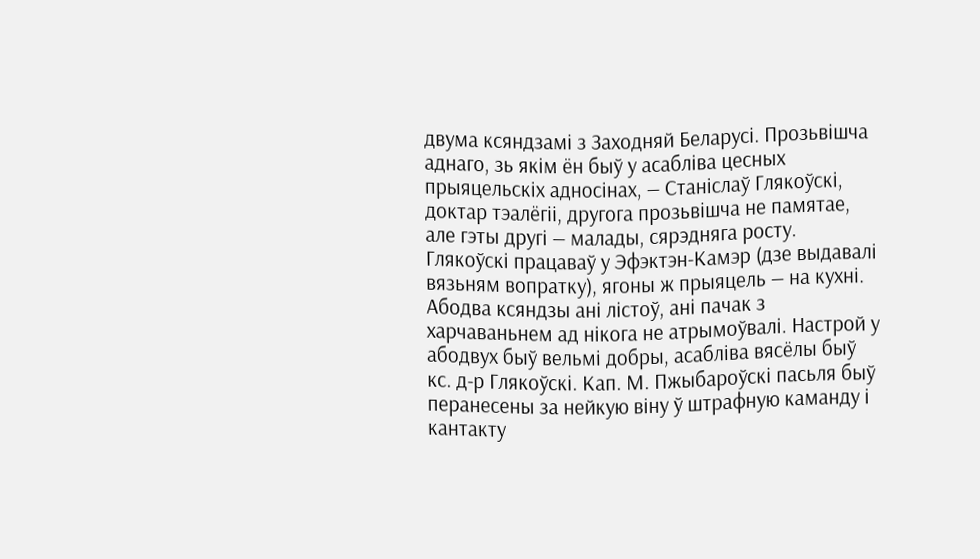двума ксяндзамі з Заходняй Беларусі. Прозьвішча аднаго, зь якім ён быў у асабліва цесных прыяцельскіх адносінах, — Станіслаў Глякоўскі, доктар тэалёгіі, другога прозьвішча не памятае, але гэты другі — малады, сярэдняга росту. Глякоўскі працаваў у Эфэктэн-Камэр (дзе выдавалі вязьням вопратку), ягоны ж прыяцель — на кухні. Абодва ксяндзы ані лістоў, ані пачак з харчаваньнем ад нікога не атрымоўвалі. Настрой у абодвух быў вельмі добры, асабліва вясёлы быў кс. д-р Глякоўскі. Кап. М. Пжыбароўскі пасьля быў перанесены за нейкую віну ў штрафную каманду і кантакту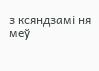з ксяндзамі ня меў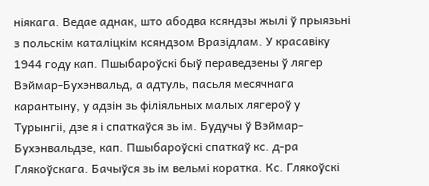ніякага. Ведае аднак, што абодва ксяндзы жылі ў прыязьні з польскім каталіцкім ксяндзом Вразідлам. У красавіку 1944 году кап. Пшыбароўскі быў пераведзены ў лягер Вэймар-Бухэнвальд, а адтуль, пасьля месячнага карантыну, у адзін зь філіяльных малых лягероў у Турынгіі, дзе я і спаткаўся зь ім. Будучы ў Вэймар-Бухэнвальдзе, кап. Пшыбароўскі спаткаў кс. д-ра Глякоўскага. Бачыўся зь ім вельмі коратка. Кс. Глякоўскі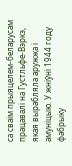са сваім прыяцелем-беларусам працавалі на Густльфе-Вэркэ, якая вырабляла аружжа і амуніцыю. У жніўні 1944 году фабрыку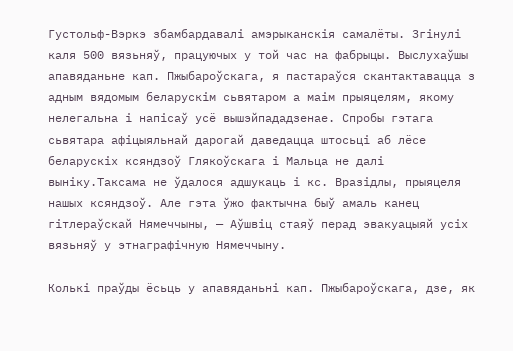Густольф-Вэркэ збамбардавалі амэрыканскія самалёты. Згінулі каля 500 вязьняў, працуючых у той час на фабрыцы. Выслухаўшы апавяданьне кап. Пжыбароўскага, я пастараўся скантактавацца з адным вядомым беларускім сьвятаром а маім прыяцелям, якому нелегальна і напісаў усё вышэйпададзенае. Спробы гэтага сьвятара афіцыяльнай дарогай даведацца штосьці аб лёсе беларускіх ксяндзоў Глякоўскага і Мальца не далі выніку.Таксама не ўдалося адшукаць і кс. Вразідлы, прыяцеля нашых ксяндзоў. Але гэта ўжо фактычна быў амаль канец гітлераўскай Нямеччыны, — Аўшвіц стаяў перад эвакуацыяй усіх вязьняў у этнаграфічную Нямеччыну.

Колькі праўды ёсьць у апавяданьні кап. Пжыбароўскага, дзе, як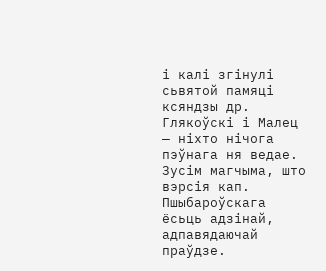і калі згінулі сьвятой памяці ксяндзы др. Глякоўскі і Малец — ніхто нічога пэўнага ня ведае. Зусім магчыма, што вэрсія кап. Пшыбароўскага ёсьць адзінай, адпавядаючай праўдзе.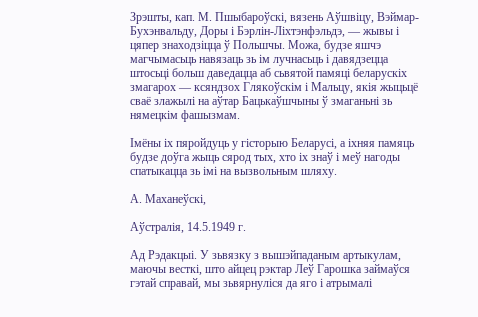Зрэшты, кап. М. Пшыбароўскі, вязень Аўшвіцу, Вэймар-Бухэнвальду, Доры і Бэрлін-Ліхтэнфэльдэ, — жывы і цяпер знаходзіцца ў Польшчы. Можа, будзе яшчэ магчымасьць навязаць зь ім лучнасьць і давядзецца штосьці больш даведацца аб сьвятой памяці беларускіх змагарох — ксяндзох Глякоўскім і Мальцу, якія жыцьцё сваё злажылі на аўтар Бацькаўшчыны ў змаганьні зь нямецкім фашызмам.

Імёны іх пяройдуць у гісторыю Беларусі, а іхняя памяць будзе доўга жыць сярод тых, хто іх знаў і меў нагоды спатыкацца зь імі на вызвольным шляху.

А. Маханеўскі,

Аўстралія, 14.5.1949 г.

Ад Рэдакцыі. У зьвязку з вышэйпаданым артыкулам, маючы весткі, што айцец рэктар Леў Гарошка займаўся гэтай справай, мы зьвярнуліся да яго і атрымалі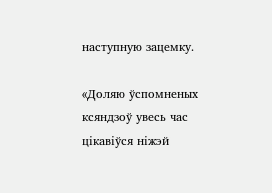наступную зацемку.

«Доляю ўспомненых ксяндзоў увесь час цікавіўся ніжэй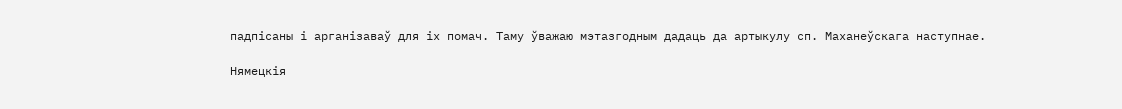падпісаны і арганізаваў для іх помач. Таму ўважаю мэтазгодным дадаць да артыкулу сп. Маханеўскага наступнае.

Нямецкія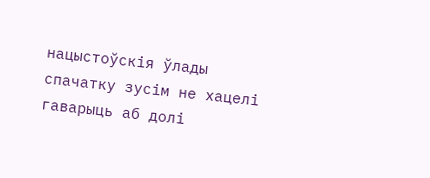нацыстоўскія ўлады спачатку зусім не хацелі гаварыць аб долі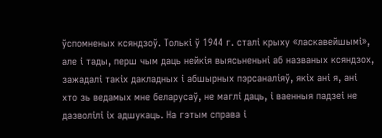ўспомненых ксяндзоў. Толькі ў 1944 г. сталі крыху «ласкавейшымі», але і тады, перш чым даць нейкія выясьненьні аб названых ксяндзох, зажадалі такіх дакладных і абшырных пэрсаналіяў, якіх ані я, ані хто зь ведамых мне беларусаў, не маглі даць, і ваенныя падзеі не дазволілі іх адшукаць. На гэтым справа і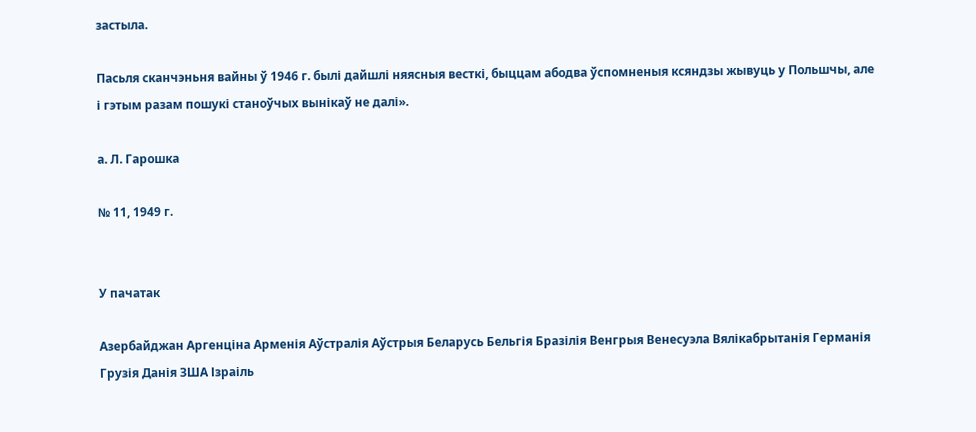застыла.

Пасьля сканчэньня вайны ў 1946 г. былі дайшлі няясныя весткі, быццам абодва ўспомненыя ксяндзы жывуць у Польшчы, але і гэтым разам пошукі станоўчых вынікаў не далі».

а. Л. Гарошка

№ 11, 1949 г.


У пачатак

Азербайджан Аргенціна Арменія Аўстралія Аўстрыя Беларусь Бельгія Бразілія Венгрыя Венесуэла Вялікабрытанія Германія Грузія Данія ЗША Ізраіль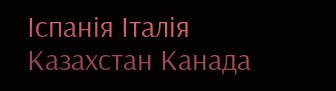Іспанія Італія Казахстан Канада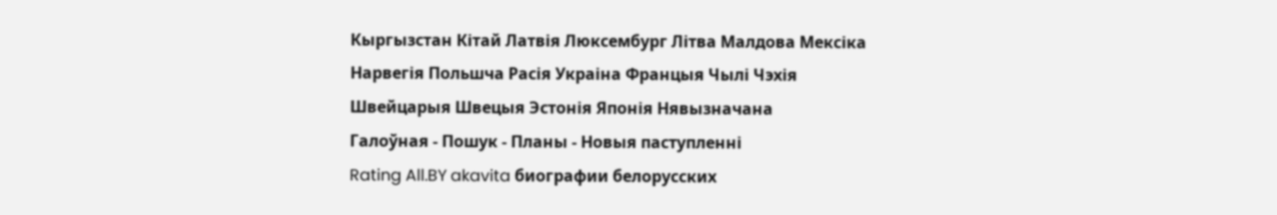Кыргызстан Кітай Латвія Люксембург Літва Малдова Мексіка Нарвегія Польшча Расія Украіна Францыя Чылі Чэхія Швейцарыя Швецыя Эстонія Японія Нявызначана
Галоўная - Пошук - Планы - Новыя паступленні
Rating All.BY akavita биографии белорусских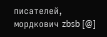писателей, мордкович zbsb [@]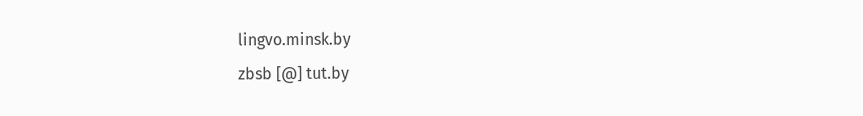lingvo.minsk.by
zbsb [@] tut.by